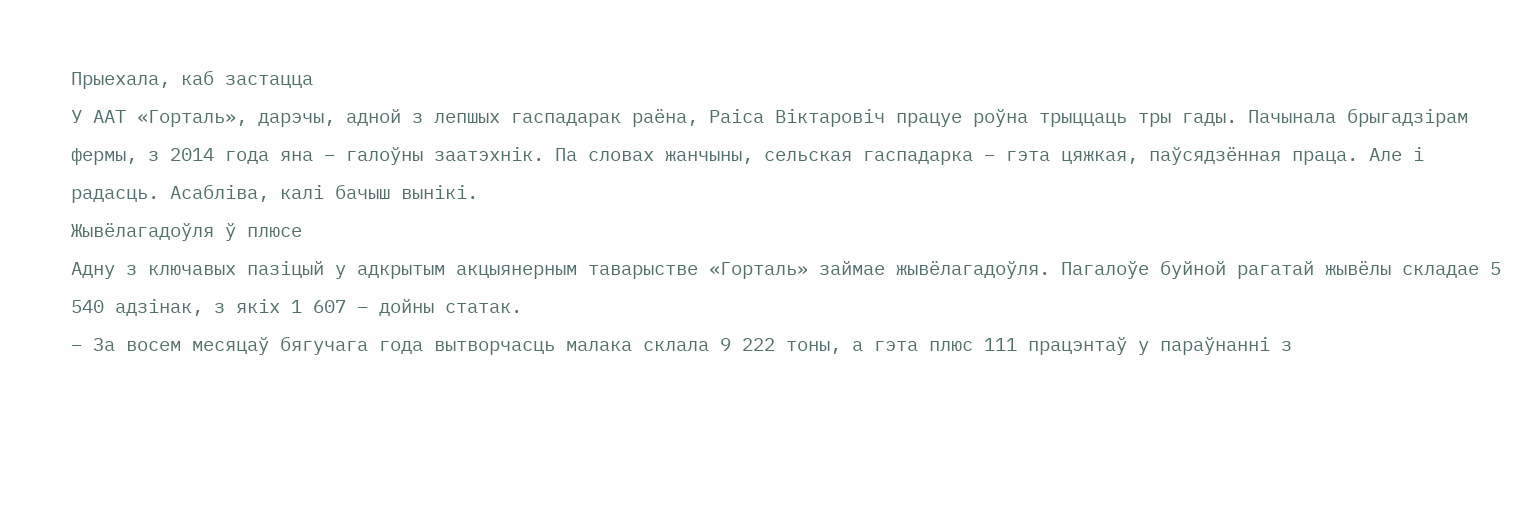Прыехала, каб застацца
У ААТ «Горталь», дарэчы, адной з лепшых гаспадарак раёна, Раіса Віктаровіч працуе роўна трыццаць тры гады. Пачынала брыгадзірам фермы, з 2014 года яна – галоўны заатэхнік. Па словах жанчыны, сельская гаспадарка – гэта цяжкая, паўсядзённая праца. Але і радасць. Асабліва, калі бачыш вынікі.
Жывёлагадоўля ў плюсе
Адну з ключавых пазіцый у адкрытым акцыянерным таварыстве «Горталь» займае жывёлагадоўля. Пагалоўе буйной рагатай жывёлы складае 5 540 адзінак, з якіх 1 607 – дойны статак.
– За восем месяцаў бягучага года вытворчасць малака склала 9 222 тоны, а гэта плюс 111 працэнтаў у параўнанні з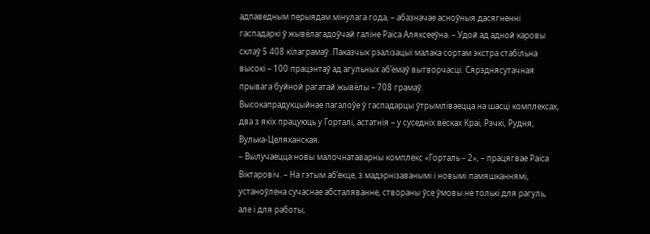адпаведным перыядам мінулага года, – абазначае асноўныя дасягненні гаспадаркі ў жывёлагадоўчай галіне Раіса Аляксееўна. – Удой ад адной каровы склаў 5 408 кілаграмаў. Паказчык рэалізацыі малака сортам экстра стабільна высокі – 100 працэнтаў ад агульных аб’ёмаў вытворчасці. Сярэднясутачная прывага буйной рагатай жывёлы – 708 грамаў.
Высокапрадукцыйнае пагалоўе ў гаспадарцы ўтрымліваецца на шасці комплексах, два з якіх працуюць у Горталі, астатнія – у суседніх вёсках Краі, Рэчкі, Рудня, Вулька-Целяханская.
– Вылучаецца новы малочнатаварны комплекс «Горталь – 2», – працягвае Раіса Віктаровіч. – На гэтым аб’екце, з мадэрнізаванымі і новымі памяшканнямі, устаноўлена сучаснае абсталяванне, створаны ўсе ўмовы не толькі для рагуль, але і для работы,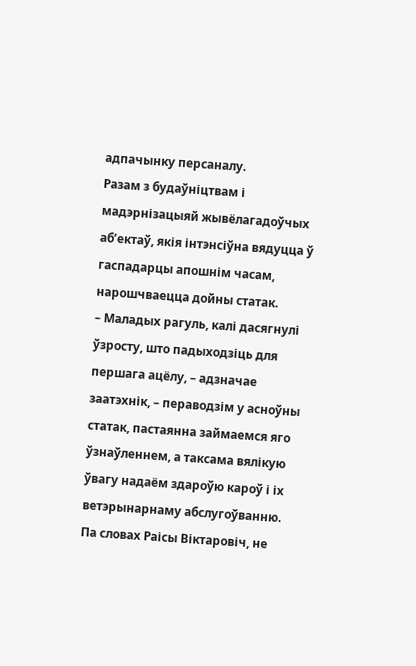адпачынку персаналу.
Разам з будаўніцтвам і мадэрнізацыяй жывёлагадоўчых аб’ектаў, якія інтэнсіўна вядуцца ў гаспадарцы апошнім часам, нарошчваецца дойны статак.
– Маладых рагуль, калі дасягнулі ўзросту, што падыходзіць для першага ацёлу, – адзначае заатэхнік, – пераводзім у асноўны статак, пастаянна займаемся яго ўзнаўленнем, а таксама вялікую ўвагу надаём здароўю кароў і іх ветэрынарнаму абслугоўванню.
Па словах Раісы Віктаровіч, не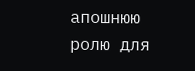апошнюю ролю для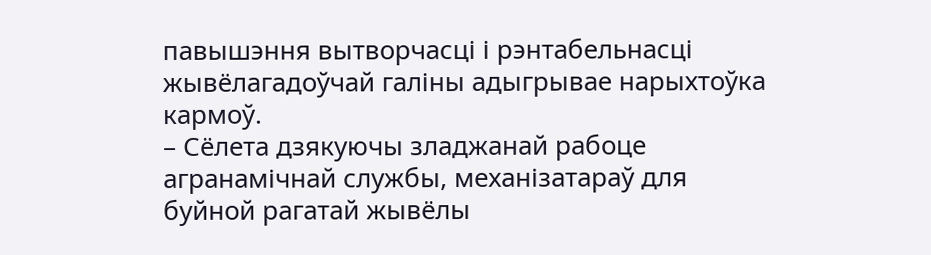павышэння вытворчасці і рэнтабельнасці жывёлагадоўчай галіны адыгрывае нарыхтоўка кармоў.
– Сёлета дзякуючы зладжанай рабоце агранамічнай службы, механізатараў для буйной рагатай жывёлы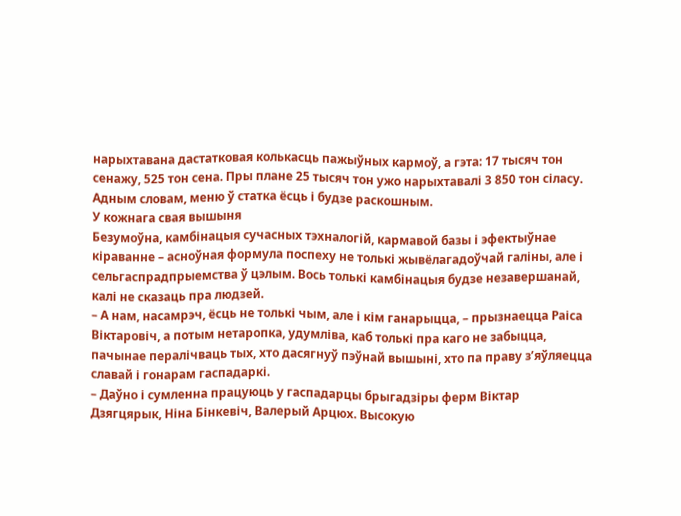нарыхтавана дастатковая колькасць пажыўных кармоў, а гэта: 17 тысяч тон сенажу, 525 тон сена. Пры плане 25 тысяч тон ужо нарыхтавалі 3 850 тон сіласу. Адным словам, меню ў статка ёсць і будзе раскошным.
У кожнага свая вышыня
Безумоўна, камбінацыя сучасных тэхналогій, кармавой базы і эфектыўнае кіраванне – асноўная формула поспеху не толькі жывёлагадоўчай галіны, але і сельгаспрадпрыемства ў цэлым. Вось толькі камбінацыя будзе незавершанай, калі не сказаць пра людзей.
– А нам, насамрэч, ёсць не толькі чым, але і кім ганарыцца, – прызнаецца Раіса Віктаровіч, а потым нетаропка, удумліва, каб толькі пра каго не забыцца, пачынае пералічваць тых, хто дасягнуў пэўнай вышыні, хто па праву з’яўляецца славай і гонарам гаспадаркі.
– Даўно і сумленна працуюць у гаспадарцы брыгадзіры ферм Віктар Дзягцярык, Ніна Бінкевіч, Валерый Арцюх. Высокую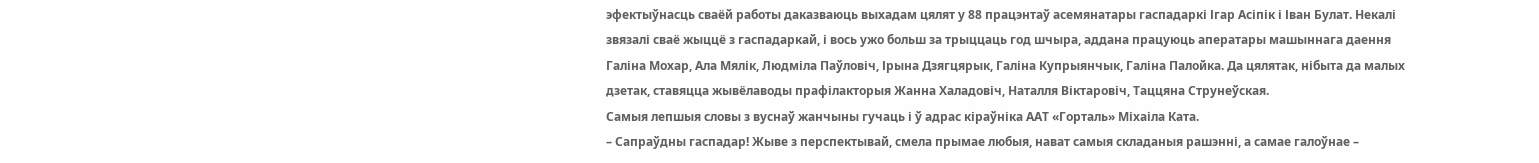эфектыўнасць сваёй работы даказваюць выхадам цялят у 88 працэнтаў асемянатары гаспадаркі Ігар Асіпік і Іван Булат. Некалі звязалі сваё жыццё з гаспадаркай, і вось ужо больш за трыццаць год шчыра, аддана працуюць аператары машыннага даення Галіна Мохар, Ала Мялік, Людміла Паўловіч, Ірына Дзягцярык, Галіна Купрыянчык, Галіна Палойка. Да цялятак, нібыта да малых дзетак, ставяцца жывёлаводы прафілакторыя Жанна Халадовіч, Наталля Віктаровіч, Таццяна Струнеўская.
Самыя лепшыя словы з вуснаў жанчыны гучаць і ў адрас кіраўніка ААТ «Горталь» Міхаіла Ката.
– Сапраўдны гаспадар! Жыве з перспектывай, смела прымае любыя, нават самыя складаныя рашэнні, а самае галоўнае –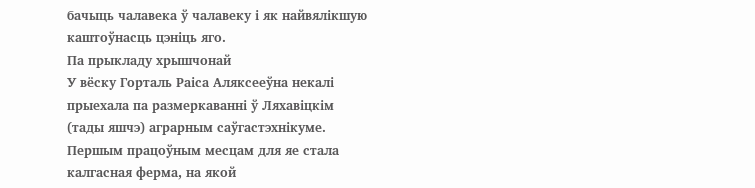бачыць чалавека ў чалавеку і як найвялікшую каштоўнасць цэніць яго.
Па прыкладу хрышчонай
У вёску Горталь Раіса Аляксееўна некалі прыехала па размеркаванні ў Ляхавіцкім (тады яшчэ) аграрным саўгастэхнікуме. Першым працоўным месцам для яе стала калгасная ферма, на якой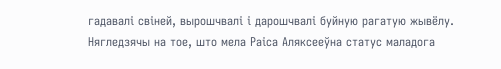гадавалі свіней, вырошчвалі і дарошчвалі буйную рагатую жывёлу. Нягледзячы на тое, што мела Раіса Аляксееўна статус маладога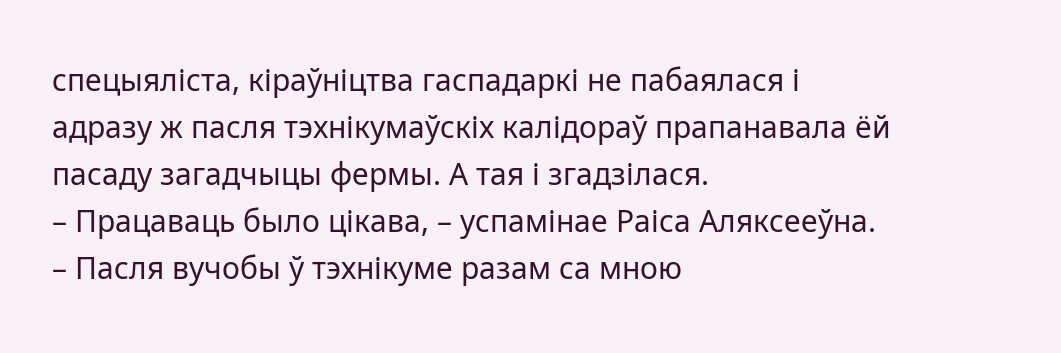спецыяліста, кіраўніцтва гаспадаркі не пабаялася і адразу ж пасля тэхнікумаўскіх калідораў прапанавала ёй пасаду загадчыцы фермы. А тая і згадзілася.
– Працаваць было цікава, – успамінае Раіса Аляксееўна. – Пасля вучобы ў тэхнікуме разам са мною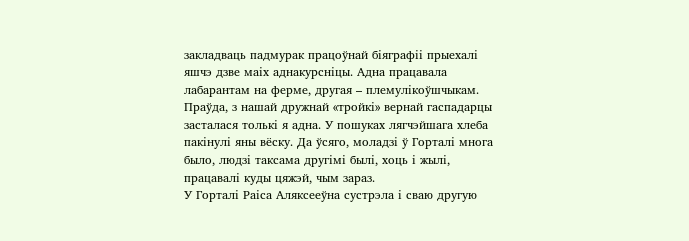закладваць падмурак працоўнай біяграфіі прыехалі яшчэ дзве маіх аднакурсніцы. Адна працавала лабарантам на ферме, другая – племулікоўшчыкам. Праўда, з нашай дружнай «тройкі» вернай гаспадарцы засталася толькі я адна. У пошуках лягчэйшага хлеба пакінулі яны вёску. Да ўсяго, моладзі ў Горталі многа было, людзі таксама другімі былі, хоць і жылі, працавалі куды цяжэй, чым зараз.
У Горталі Раіса Аляксееўна сустрэла і сваю другую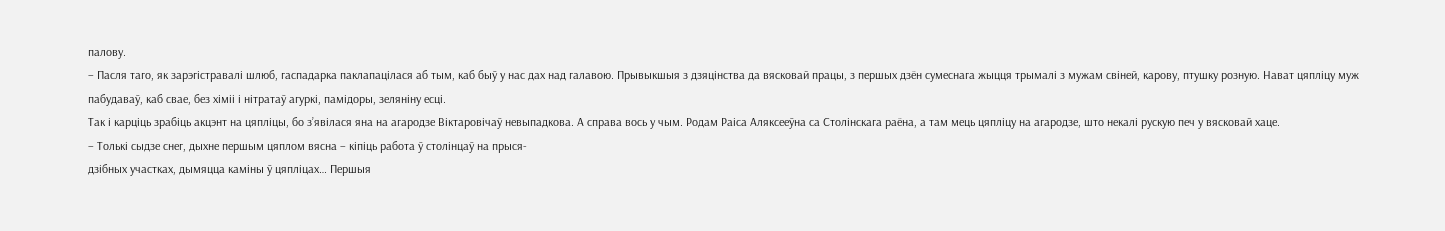палову.
– Пасля таго, як зарэгістравалі шлюб, гаспадарка паклапацілася аб тым, каб быў у нас дах над галавою. Прывыкшыя з дзяцінства да вясковай працы, з першых дзён сумеснага жыцця трымалі з мужам свіней, карову, птушку розную. Нават цяпліцу муж пабудаваў, каб свае, без хіміі і нітратаў агуркі, памідоры, зеляніну есці.
Так і карціць зрабіць акцэнт на цяпліцы, бо з’явілася яна на агародзе Віктаровічаў невыпадкова. А справа вось у чым. Родам Раіса Аляксееўна са Столінскага раёна, а там мець цяпліцу на агародзе, што некалі рускую печ у вясковай хаце.
– Толькі сыдзе снег, дыхне першым цяплом вясна – кіпіць работа ў столінцаў на прыся-
дзібных участках, дымяцца каміны ў цяпліцах… Першыя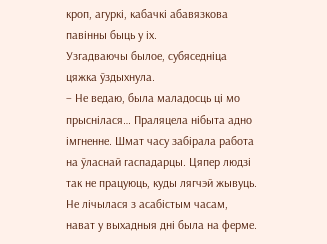кроп, агуркі, кабачкі абавязкова павінны быць у іх.
Узгадваючы былое, субяседніца цяжка ўздыхнула.
– Не ведаю, была маладосць ці мо прыснілася… Праляцела нібыта адно імгненне. Шмат часу забірала работа на ўласнай гаспадарцы. Цяпер людзі так не працуюць, куды лягчэй жывуць. Не лічылася з асабістым часам, нават у выхадныя дні была на ферме.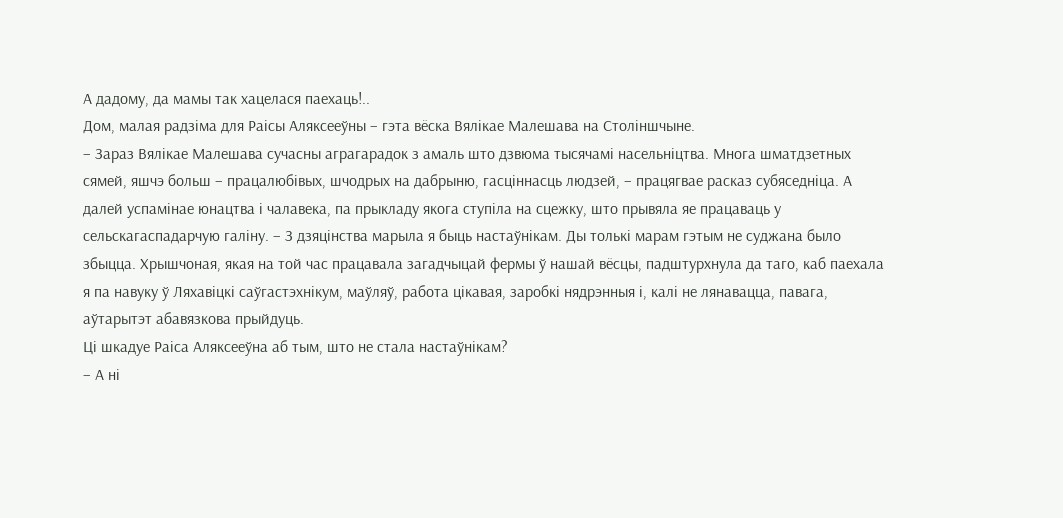А дадому, да мамы так хацелася паехаць!..
Дом, малая радзіма для Раісы Аляксееўны – гэта вёска Вялікае Малешава на Століншчыне.
– Зараз Вялікае Малешава сучасны аграгарадок з амаль што дзвюма тысячамі насельніцтва. Многа шматдзетных сямей, яшчэ больш – працалюбівых, шчодрых на дабрыню, гасціннасць людзей, – працягвае расказ субяседніца. А далей успамінае юнацтва і чалавека, па прыкладу якога ступіла на сцежку, што прывяла яе працаваць у сельскагаспадарчую галіну. – З дзяцінства марыла я быць настаўнікам. Ды толькі марам гэтым не суджана было збыцца. Хрышчоная, якая на той час працавала загадчыцай фермы ў нашай вёсцы, падштурхнула да таго, каб паехала я па навуку ў Ляхавіцкі саўгастэхнікум, маўляў, работа цікавая, заробкі нядрэнныя і, калі не лянавацца, павага, аўтарытэт абавязкова прыйдуць.
Ці шкадуе Раіса Аляксееўна аб тым, што не стала настаўнікам?
– А ні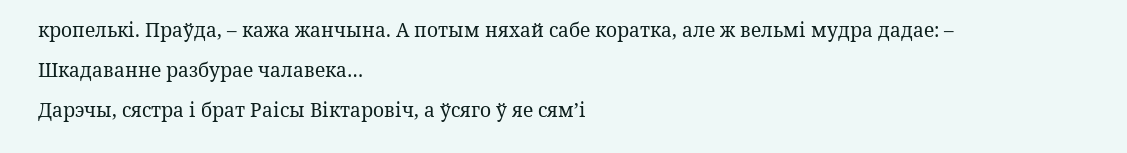кропелькі. Праўда, – кажа жанчына. А потым няхай сабе коратка, але ж вельмі мудра дадае: – Шкадаванне разбурае чалавека…
Дарэчы, сястра і брат Раісы Віктаровіч, а ўсяго ў яе сям’і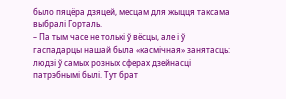было пяцёра дзяцей, месцам для жыцця таксама выбралі Горталь.
– Па тым часе не толькі ў вёсцы, але і ў гаспадарцы нашай была «касмічная» занятасць: людзі ў самых розных сферах дзейнасці патрэбнымі былі. Тут брат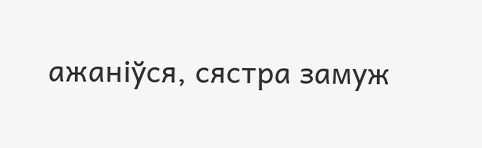ажаніўся, сястра замуж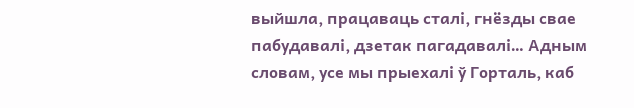выйшла, працаваць сталі, гнёзды свае пабудавалі, дзетак пагадавалі… Адным словам, усе мы прыехалі ў Горталь, каб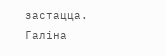застацца.
Галіна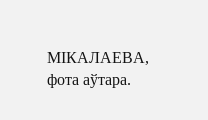МІКАЛАЕВА, фота аўтара.